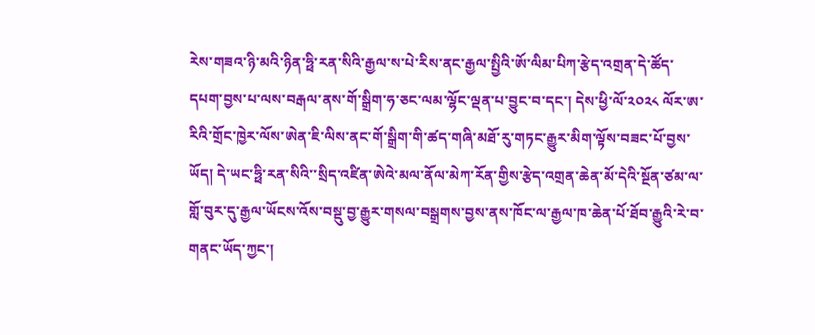རེས་གཟའ་ཉི་མའི་ཉིན་ཧྥི་རན་སིའི་རྒྱལ་ས་པེ་རིས་ནང་རྒྱལ་སྤྱིའི་ཨོ་ལིམ་པིཀ་རྩེད་འགྲན་དེ་ཚོད་དཔག་བྱས་པ་ལས་བརྒལ་ནས་གོ་སྒྲིག་ཧ་ཅང་ལམ་ལྷོང་ལྡན་པ་བྱུང་བ་དང་། དེས་ཕྱི་ལོ་༢༠༢༨ ལོར་ཨ་རིའི་གྲོང་ཁྱེར་ལོས་ཨེན་ཇི་ལིས་ནང་གོ་སྒྲིག་གི་ཚད་གཞི་མཐོ་རུ་གཏང་རྒྱུར་མིག་ལྟོས་བཟང་པོ་བྱས་ཡོད། དེ་ཡང་ཧྥི་རན་སིའི་་སྲིད་འཛིན་ཨེའེ་མལ་ནོལ་མེཀ་རོན་གྱིས་རྩེད་འགྲན་ཆེན་མོ་དེའི་སྔོན་ཙམ་ལ་གློ་བུར་དུ་རྒྱལ་ཡོངས་འོས་བསྡུ་བྱ་རྒྱུར་གསལ་བསྒྲགས་བྱས་ནས་ཁོང་ལ་རྒྱལ་ཁ་ཆེན་པོ་ཐོབ་རྒྱུའི་རེ་བ་གནང་ཡོད་ཀྱང་།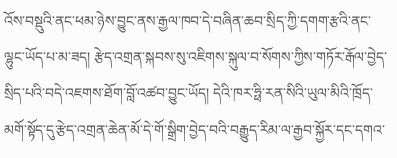འོས་བསྡུའི་ནང་ཕམ་ཉེས་བྱུང་ནས་རྒྱལ་ཁབ་དེ་བཞིན་ཆབ་སྲིད་ཀྱི་དགག་རྩའི་ནང་ལྷུང་ཡོད་པ་མ་ཟད། རྩེད་འགྲན་སྐབས་སུ་འཇིགས་སྐུལ་བ་སོགས་ཀྱིས་གཏོར་རྒོལ་བྱེད་སྲིད་པའི་བདེ་འཇགས་ཐོག་བློ་འཚབ་བྱུང་ཡོད། དེའི་ཁར་ཧྥི་རན་སིའི་ཡུལ་མིའི་ཁྲོད་མགོ་སྟོད་དུ་རྩེད་འགྲན་ཆེན་མོ་དེ་གོ་སྒྲིག་བྱེད་བའི་བརྒྱུད་རིམ་ལ་རྒྱབ་སྐྱོར་དང་དགའ་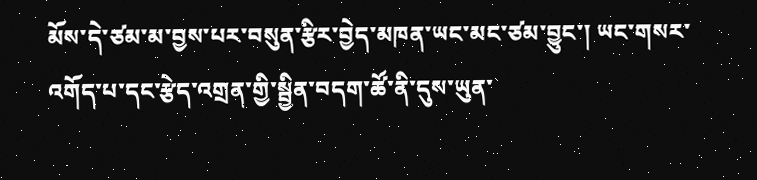མོས་དེ་ཙམ་མ་བྱས་པར་བསུན་རྩིར་བྱེད་མཁན་ཡང་མང་ཙམ་བྱུང་། ཡང་གསར་འགོད་པ་དང་རྩེད་འགྲན་གྱི་སྦྱིན་བདག་ཚོ་ནི་དུས་ཡུན་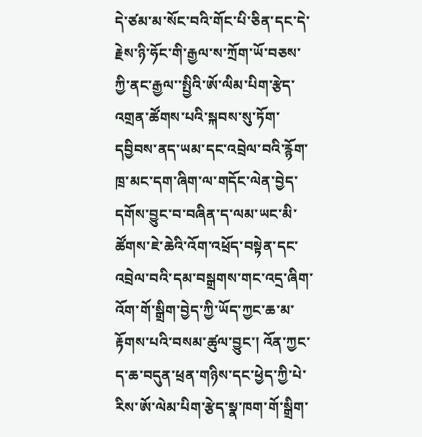དེ་ཙམ་མ་སོང་བའི་གོང་པི་ཅིན་དང་དེ་རྗེས་ཉི་ཧོང་གི་རྒྱལ་ས་ཀྲོག་ཡོ་བཅས་ཀྱི་ནང་རྒྱལ་་སྤྱིའི་ཨོ་ལིམ་པིག་རྩེད་འགྲན་ཚོགས་པའི་སྐབས་སུ་ཏོག་དབྱིབས་ནད་ཡམ་དང་འབྲེལ་བའི་རྙོག་ཁྲ་མང་དག་ཞིག་ལ་གདོང་ལེན་བྱེད་དགོས་བྱུང་བ་བཞིན་ད་ལམ་ཡང་མི་ཚོགས་ཇེ་ཆེའི་འོག་འཕྲོད་བསྟེན་དང་འབྲེལ་བའི་དམ་བསྒྲགས་གང་འདྲ་ཞིག་འོག་གོ་སྒྲིག་བྱེད་ཀྱི་ཡོད་ཀྱང་ཆ་མ་རྟོགས་པའི་བསམ་ཚུལ་བྱུང་། འོན་ཀྱང་ད་ཆ་བདུན་ཕྲན་གཉིས་དང་ཕྱེད་ཀྱི་པེ་རིས་ཨོ་ལེམ་པིག་རྩེད་སྣ་ཁག་གོ་སྒྲིག་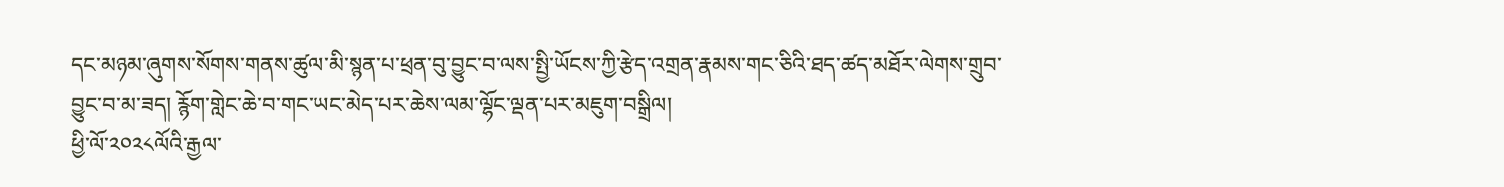དང་མཉམ་ཞུགས་སོགས་གནས་ཚུལ་མི་སྙན་པ་ཕྲན་བུ་བྱུང་བ་ལས་སྤྱི་ཡོངས་ཀྱི་རྩེད་འགྲན་རྣམས་གང་ཅིའི་ཐད་ཚད་མཐོར་ལེགས་གྲུབ་བྱུང་བ་མ་ཟད། རྙོག་གླེང་ཆེ་བ་གང་ཡང་མེད་པར་ཆེས་ལམ་ལྷོང་ལྡན་པར་མཇུག་བསྒྲིལ།
ཕྱི་ལོ་༢༠༢༨ལོའི་རྒྱལ་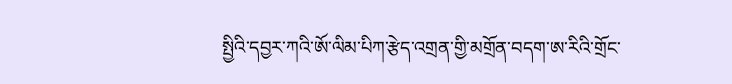སྤྱིའི་དབྱར་ཀའི་ཨོ་ལིམ་པིཀ་རྩེད་འགྲན་གྱི་མགྲོན་བདག་ཨ་རིའི་གྲོང་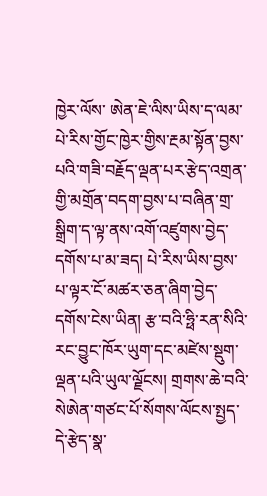ཁྱེར་ལོས་ ཨེན་ཇེ་ལིས་ཡིས་ད་ལམ་པེ་རིས་གྱོང་ཁྱེར་གྱིས་རྔམ་སྟོན་བྱས་པའི་གཟི་བརྗོད་ལྡན་པར་རྩེད་འགྲན་གྱི་མགྲོན་བདག་བྱས་པ་བཞིན་གྲ་སྒྲིག་ད་ལྟ་ནས་འགོ་འཛུགས་བྱེད་དགོས་པ་མ་ཟད། པེ་རིས་ཡིས་བྱས་པ་ལྟར་ངོ་མཚར་ཅན་ཞིག་བྱེད་དགོས་ངེས་ཡིན། རྩ་བའི་ཧྥི་རན་སིའི་རང་བྱུང་ཁོར་ཡུག་དང་མཛེས་སྡུག་ལྡན་པའི་ཡུལ་ལྗོངས། གྲགས་ཆེ་བའི་སེཨེན་གཙང་པོ་སོགས་ལོངས་སྤྱད་དེ་རྩེད་སྣ་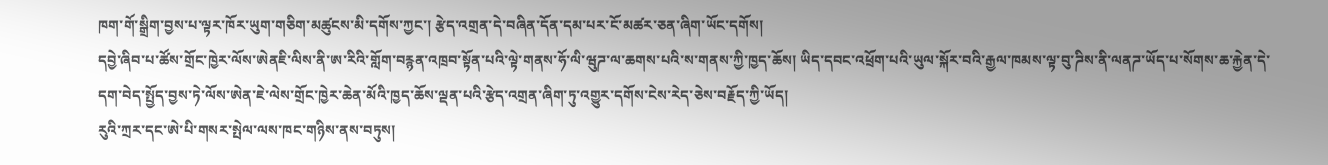ཁག་གོ་སྒྲིག་བྱས་པ་ལྟར་ཁོར་ཡུག་གཅིག་མཚུངས་མི་དགོས་ཀྱང་། རྩེད་འགྲན་དེ་བཞིན་དོན་དམ་པར་ངོ་མཚར་ཅན་ཞིག་ཡོང་དགོས།
དབྱེ་ཞིབ་པ་ཚོས་གྲོང་ཁྱེར་ལོས་ཨེནཇི་ལིས་ནི་ཨ་རིའི་གློག་བརྙན་འཁྲབ་སྟོན་པའི་ལྟེ་གནས་ཧོ་ལི་ཝུཌ་ལ་ཆགས་པའི་ས་གནས་ཀྱི་ཁྱད་ཆོས། ཡིད་དབང་འཕྲོག་པའི་ཡུལ་སྐོར་བའི་རྒྱལ་ཁམས་ལྟ་བུ་ཌིས་ནི་ལནཌ་ཡོད་པ་སོགས་ཆ་རྐྱེན་དེ་དག་བེད་སྤྱོད་བྱས་ཏེ་ལོས་ཨེན་ཇེ་ལེས་གྲོང་ཁྱེར་ཆེན་མོའི་ཁྱད་ཆོས་ལྡན་པའི་རྩེད་འགྲན་ཞིག་ཏུ་འགྱུར་དགོས་ངེས་རེད་ཅེས་བརྗོད་ཀྱི་ཡོད།
རུའི་ཀྲར་དང་ཨེ་པི་གསར་སྤེལ་ལས་ཁང་གཉིས་ནས་བཏུས།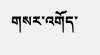གསར་འགོད་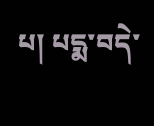པ། པདྨ་བདེ་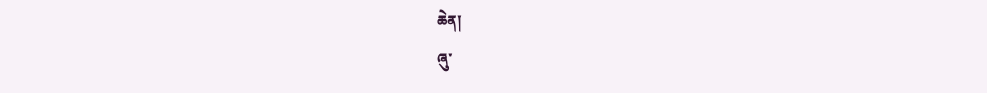ཆེན།
ཞུ་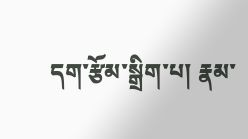དག་རྩོམ་སྒྲིག་པ། རྣམ་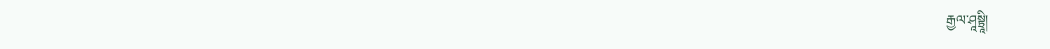རྒྱལ་ཤཱསྟྲཱི།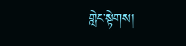གླེང་སྟེགས།